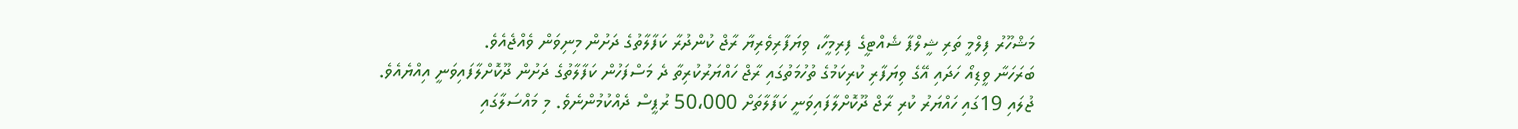މަޝްހޫރު ފިލްމީ ތަރި ޝީލްޕާ ޝެއްޓީގެ ފިރިމީހާ، ވިޔަފާރިވެރިޔާ ރާޖް ކުންދުރާ ކަފާލާތުގެ ދަށުން މިނިވަން ވެއްޖެއެވެ.
ބަރަހަނާ ވީޑިއޯ ހަދައި އޭގެ ވިޔަފާރި ކުރިކަމުގެ ތުހުމަތުގައި ރާޖް ހައްޔަރުކުރިތާ ދެ މަސްފަހުން ކަފާލާތުގެ ދަށުން ދޫކޮށްލާފައިވަނީ އިއްޔެއެވެ.
ޖުލައި 19ގައި ހައްޔަރު ކުރި ރާޖް ދޫކޮށްލާފައިވަނީ ކަފާލާތަށް 50،000 ރުޕީސް ދެއްކުމުންނެވެ. މި މައްސަލާގައި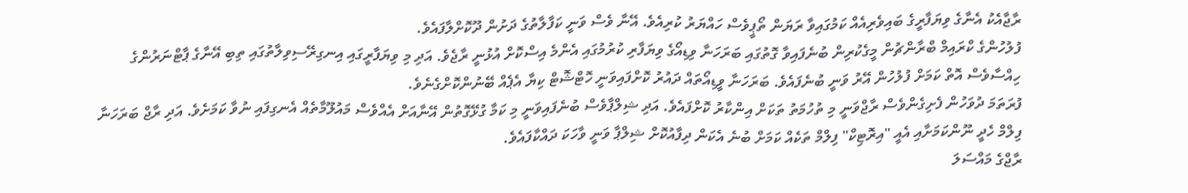ރާޖާއެކު އެނާގެ ވިޔަފާރީގެ ބައިވެރިއެއް ކަމުގައިވާ ރަޔަން ތޯޕީވެސް ހައްޔަރު ކުރިއެވެ. އޭނާ ވެސް ވަނީ ކަފާލާތުގެ ދަށުން ދޫކޮށްލާފައެވެ.
ފުލުހުންގެ ކްރައިމް ބްރާންޗުން މީގެކުރިން ބުނެފައިވާ ގޮތުގައި ބަރަހަނާ ވިޑިއޯގެ ވިޔަފާރި ކުރުމުގައި އެންމެ އިސްކޮށް އުޅުނީ ރާޖެވެ. އަދި މި ވިޔަފާރީގައި އިނގިރޭސިވިލާތުގައި ތިބި އޭނާގެ ޕާޓްނަރުންގެ ހިއްސާވެސް އޮތް ކަމަށް ފުލުހުން އޭރު ވަނީ ބުނެފައެވެ. ބަރަހަނާ ވީޑިއޯތައް ދައުރު ކޮށްފައިވަނީ ހޮޓްޝޮޓް ކިޔާ އެޕެއް ބޭނުންކޮށްގެނެވެ.
ފުރަތަމަ ދުވަހުން ފެށިގެންވެސް ރާޖްވަނީ މި ތުހުމަތު ތަކަށް އިންކާރު ކޮށްފައެވެ. އަދި ޝިލްޕާވެސް ބުނެފައިވަނީ މި ކަމާ ގުޅޭގޮތުން އޭނާއަށް އެއްވެސް މައުލޫމާތެއް އެނގިފައި ނުވާ ކަމަށެވެ. އަދި ރާޖް ބަރަހަނާ ފިލްމް ހެދީ ނޫންކަމަށާއި އެއީ "އިރޮޓިކް" ފިލްމް ތަކެއް ކަމަށް ބުނެ އެކަން ދިފާއުކޮށް ޝިލްޕާ ވަނީ ވާހަކަ ދައްކާފައެވެ.
ރާޖްގެ މައްސަލަ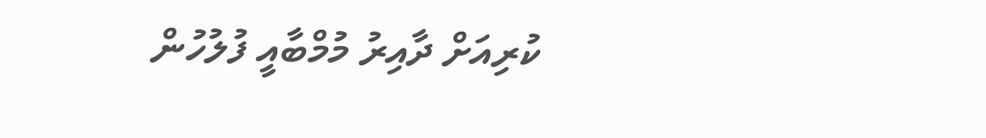ކުރިއަށް ދާއިރު މުމްބާއީ ފުލުހުން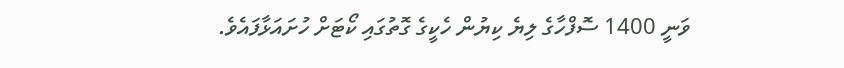ވަނީ 1400 ސޮފްހާގެ ލިޔެ ކިޔުން ހެކީގެ ގޮތުގައި ކޯޓަށް ހުށައަޅާފައެވެ.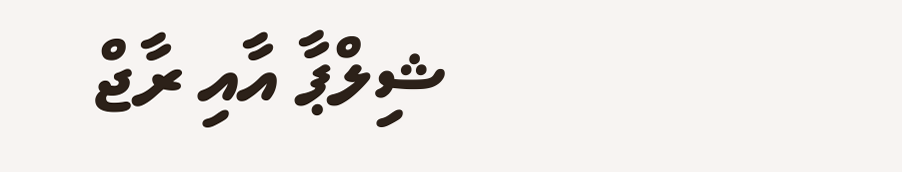ޝިލްޕާ އާއި ރާޖް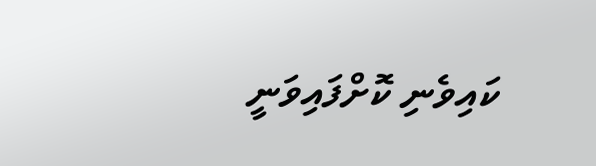ކައިވެނި ކޮށްފައިވަނީ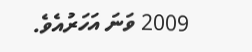2009 ވަނަ އަހަރުއެވެ.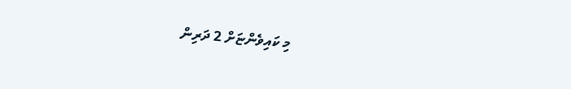މި ކައިވެންޏަށް 2 ދަރިން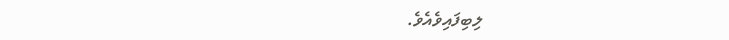ލިބިފައިވެއެވެ.